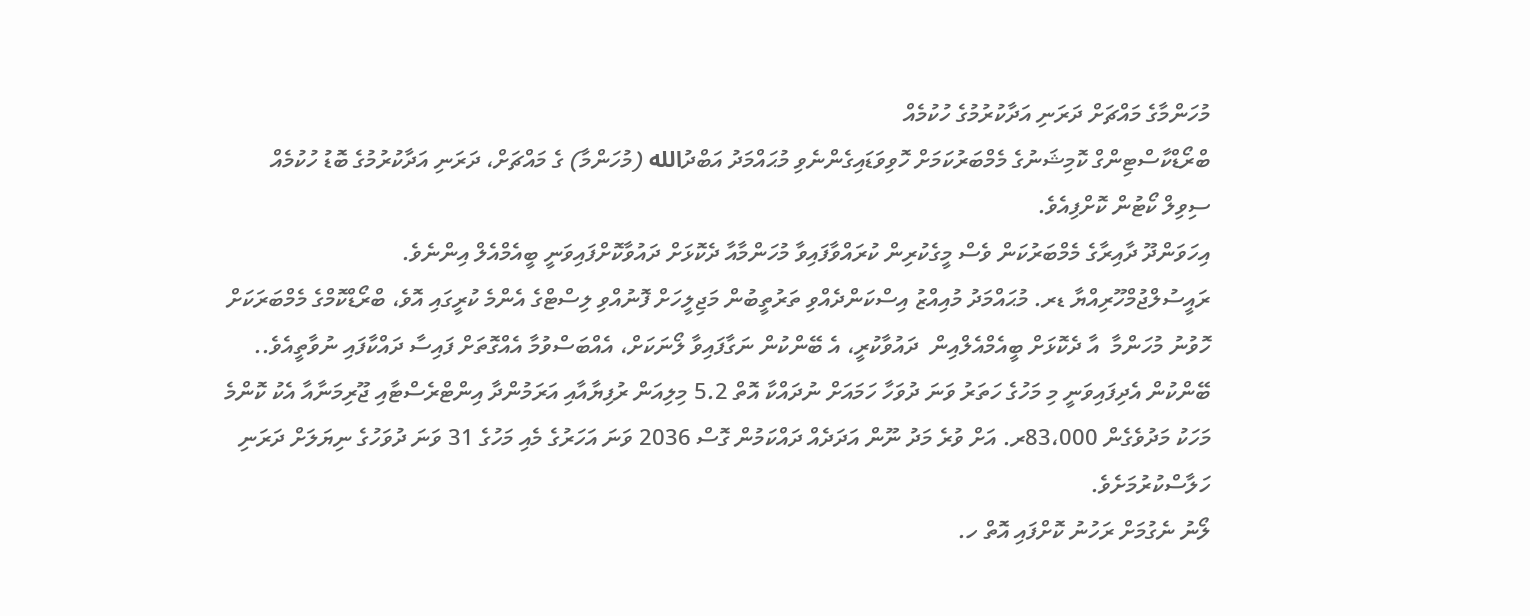މުހަންމާގެ މައްޗަށް ދަރަނި އަދާކުރުމުގެ ހުކުމެއް
ބްރޯޑްކާސްޓިންގް ކޮމިޝަނުގެ މެމްބަރުކަމަށް ހޮވިވަޑައިގެންނެވި މުޙައްމަދު އަބްދުالله (މުހަންމާ) ގެ މައްޗަށް، ދަރަނި އަދާކުރުމުގެ ބޮޑު ހުކުމެއް ސިވިލް ކޯޓުން ކޮށްފިއެވެ.
އިހަވަންދޫ ދާއިރާގެ މެމްބަރުކަން ވެސް މީގެކުރިން ކުރައްވާފައިވާ މުހަންމާއާ ދެކޮޅަށް ދައުވާކޮށްފައިވަނީ ބީއެމްއެލް އިންނެވެ.
ރައީސުލްޖުމްހޫރިއްޔާ ޑރ. މުޙައްމަދު މުއިއްޒު އިސްކަންދެއްވި ތަރުތީބުން މަޖިލީހަށް ފޮނުއްވި ލިސްޓްގެ އެންމެ ކުރީގައި އޮވެ، ބްރޯޑްކޮމްގެ މެމްބަރަކަށް ހޮވުނު މުހަންމާ  އާ ދެކޮޅަށް ބީއެމްއެލްއިން  ދައުވާކުރީ، އެ ބޭންކުން ނަގާފައިވާ ލޯނަކަށް، އެއްބަސްވުމާ އެއްގޮތަށް ފައިސާ ދައްކާފައި ނުވާތީއެވެ..
ބޭންކުން އެދިފައިވަނީ މި މަހުގެ ހަތަރު ވަނަ ދުވަހާ ހަމައަށް ނުދައްކާ އޮތް 5.2 މިލިއަން ރުފިޔާއާއި އަރަމުންދާ އިންޓްރެސްޓާއި ޖޫރިމަނާއާ އެކު ކޮންމެ މަހަކު މަދުވެގެން 83،000ރ. އަށް ވުރެ މަދު ނޫން އަދަދެއް ދައްކަމުން ގޮސް 2036 ވަނަ އަހަރުގެ މެއި މަހުގެ 31 ވަނަ ދުވަހުގެ ނިޔަލަށް ދަރަނި ހަލާސްކުރުމަށެވެ.
ލޯނު ނެގުމަށް ރަހުނު ކޮށްފައި އޮތް ހ.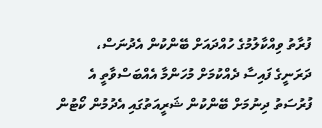ފުރާތު ވިއްކާލުމުގެ ހުއްދައަށް ބޭންކުން އެދުނަސް، ދަރަނީގެ ފައިސާ ދެއްކުމަށް މުހަންމާ އެއްބަސްވާތީ އެ ފުރުސަތު ދިނުމަށް ބޭންކުން ޝަރީއަތުގައި އެދުމުން ކޯޓުން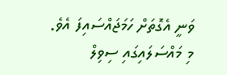ވަނީ އެގޮތަށް ހަމަޖައްސައިފަ އެވެ.
މި މައްސަލައިގައި ސިވިލް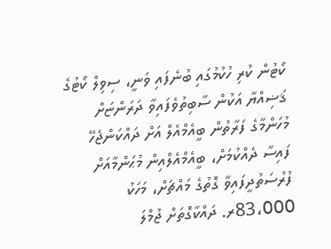ކޯޓުން ކުރި ހުކުމުގައި ބުނެފައި ވަނީ، ސިވިލް ކޯޓުގެ ޤަޟިއްޔާ އަކުން ސާބިތުވެފައިވާ ދަރަންޏަށް މުހަންމާގެ ފަރާތުން ބީއެމްއެލް އަށް ދައްކަންޖެހޭ ފައިސާ ދެއްކުމަށް، ބީއެމްއެލްއިން މުޙަންމާއަށް ފުރުސަތުދީފައިވާ ގޮތުގެ މައްޗަށް، މަހަކު 83،000ރ. ދައްކާގޮތަށް ޖުމްލަ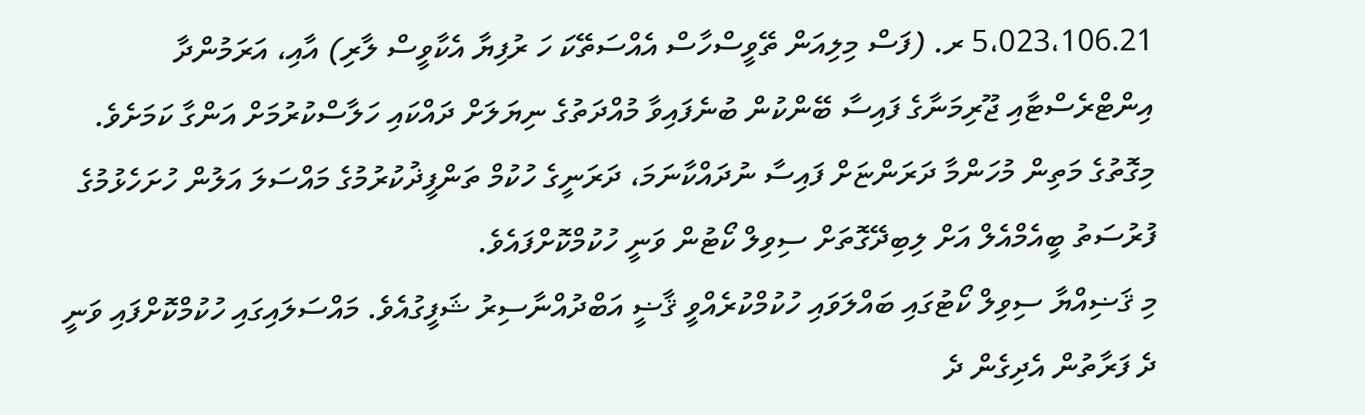5،023،106.21 ރ. (ފަސް މިލިއަން ތޭވީސްހާސް އެއްސަތޭކަ ހަ ރުފިޔާ އެކާވީސް ލާރި) އާއި، އަރަމުންދާ އިންޓްރެސްޓާއި ޖޫރިމަނާގެ ފައިސާ ބޭންކުން ބުނެފައިވާ މުއްދަތުގެ ނިޔަލަށް ދައްކައި ހަލާސްކުރުމަށް އަންގާ ކަމަށެވެ.
މިގޮތުގެ މަތިން މުހަންމާ ދަރަންޏަށް ފައިސާ ނުދައްކާނަމަ، ދަރަނީގެ ހުކުމް ތަންފީޛުކުރުމުގެ މައްސަލަ އަލުން ހުށަހެޅުމުގެ ފުރުސަތު ބީއެމްއެލް އަށް ލިބިދޭގޮތަށް ސިވިލް ކޯޓުން ވަނީ ހުކުމްކޮށްފައެވެ.
މި ޤަޟިއްޔާ ސިވިލް ކޯޓުގައި ބައްލަވައި ހުކުމްކުރެއްވީ ޤާޟީ އަބްދުއްނާސިރު ޝަފީގުއެވެ. މައްސަލައިގައި ހުކުމްކޮށްފައި ވަނީ ދެ ފަރާތުން އެދިގެން ދެ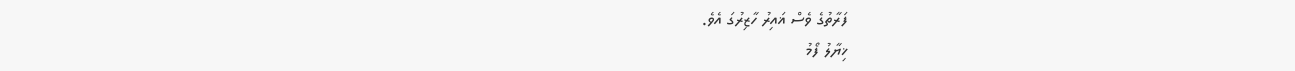ފަރާތުގެ ވެސް ޣައިރު ހާޒިރުގަ އެވެ.
ޚިޔާލު ފޯމު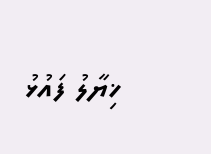ޚިޔާލު ފައުޅު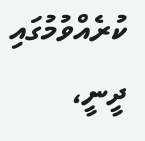ކުރެއްވުމުގައި ދީނީ،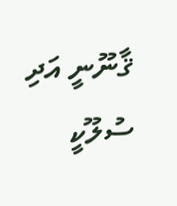ޤާނޫނީ އަދި ސުލޫކީ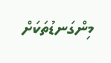މިންގަނޑުތަކަށް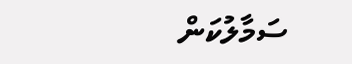ސަމާލުކަން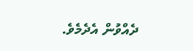ދެއްވުން އެދެމެވެ.